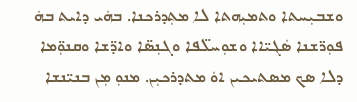ܘܫܒܝܼܚܬܐ ܘܬܡܝܼܗܬܐ ܠܐ ܡܬܼܕܪܟܢܐ. ܒܗܿܝ ܕܐܝܬ ܒܗܿ ܦܘܼܪ̈ܫܢܐ ܣܿܓܝ̈ܐܐ ܘܫܘܼܚܠ̈ܦܐ ܘܓܢܼܣ̈ܐ ܘܐܕ̈ܫܐ ܘܩܢܘܼ̈ܡܐ ܕܠܐ ܣܟ ܡܣܬܝܟܝܢ ܐܘܿ ܡܬܕܪܟܝܼܢ. ܡܢܘܼ ܡܼܢ ܒܢܝ̈ܢܫܐ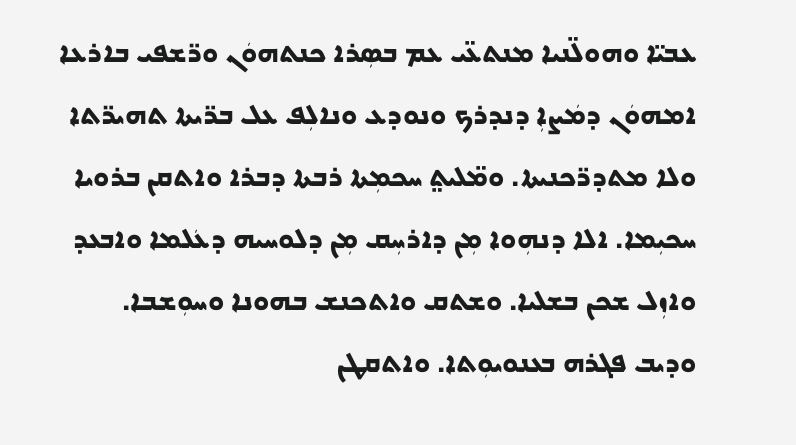ܥܒܝ̈ܐ ܘܗܘܠ̈ܢܝܐ ܡܢܬܥ̈ܝ ܥܡ ܒܣܼܪܐ ܟܢܬܗܘܿܢ ܘܪ̈ܫܦܝ ܒܐܪܥܐ ܐܡܗܘܿܢ ܕܡܿܨܐܼ ܕܢܕܪܟ ܘܢܘܕܥ ܘܢܐܠܼܦ ܥܠ ܒܪ̈ܝܬܐ ܬܗܝܪ̈ܬܐ ܘܠܐ ܡܬܕܪ̈ܟܢܝܬܐ. ܘܡ̈ܠܝܬ݀ ܚܟܡܼܬܐ ܪܒܬܐ ܕܒܪܐ ܘܐܬܩܢ ܒܪܘܝܐ ܚܟܝܼܡܐ. ܐܠܐ ܕܢܗܼܘܐ ܡܼܢ ܕܐܪܚܼܩ ܡܼܢ ܕܠܘܚܝܗ ܕܥܿܠܡܐ ܘܐܒܥܕ ܘܐܙܼܠ ܫܟܢ ܒܫܠܝܐ. ܘܫܬܩ ܘܐܬܟܢܫ ܒܗܘܢܐ ܘܚܘܼܫܒܐ. ܘܕܝܒ ܦܓܪܗ ܒܥܢܘܝܘܼܬܐ. ܘܐܬܩܛܢ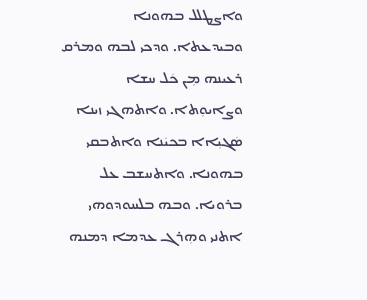ܘܐܨܛܠܠ ܒܗܘܢܐ ܘܒܝܕܥܬܐ. ܘܕܟܝ ܠܒܗ ܘܡܪܩ ܪܥܝܢܗ ܡܼܢ ܟܿܠ ܚܫܐ ܘܨܐܝܘܼܬܐ. ܘܐܬܗܓܝ ܙܝܢܐ ܣܿܓܝܼܐܐ ܒܟܝܿܢܐ ܘܐܬܒܩܝ ܒܗܘܢܐ. ܘܐܬܚܫܒ ܥܠ ܒܪܘܝܐ. ܘܒܗ ܒܠܚܘܕܘܗܝ ܐܬܢܝ ܘܗܼܪܓ ܥܕܡܐ ܕܡܢܗ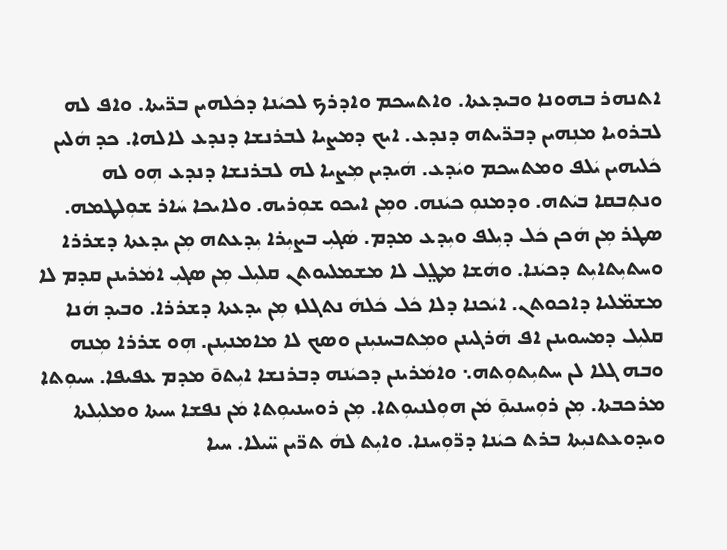ܐܬܢܗܪ ܒܗܘܢܐ ܘܒܝܕܥܬܐ. ܘܐܬܚܟܡ ܘܐܕܪܟ ܠܟܝܿܢܐ ܕܟܿܠܗܝܢ ܒܪ̈ܝܬܐ. ܘܐܦ ܠܗ ܠܒܪܘܝܐ ܡܢܼܗܝܢ ܕܒܪ̈ܝܬܗ ܕܢܕܥ. ܐܝܟ ܕܡܨܝܐ ܠܒܪܢܫܐ ܕܢܕܥ ܠܐܠܗܐ. ܟܕ ܗܿܠܝܢ ܟܿܠܝܗܝܢ ܝܿܠܦ ܘܡܬܚܟܡ ܘܝܿܕܥ. ܗܿܝܕܝܢ ܡܼܨܝܐ ܠܗ ܠܒܪܢܫܐ ܕܢܕܥ ܗܼܘ ܠܗ ܘܢܬܼܒܩܐ ܒܝܿܬܗ. ܘܕܡܢܘܼ ܟܝܿܢܗ. ܘܡܼܢ ܐܝܟܘ ܫܘܼܪܝܗ. ܘܠܐܝܟܐ ܚܿܐܪ ܫܘܼܠܛܡܗ. ܣܛܪ ܡܼܢ ܗܿܟܢ ܟܿܠ ܕܝܼܠܦ ܘܝܼܕܥ ܡܕܡ. ܣܿܓܝܼ ܒܨܝܼܪܐ ܝܼܕܥܬܗ ܡܼܢ ܝܕܥܬܐ ܕܫܪܪܐ ܘܚܬܝܼܬܐܝܼܬ ܕܟܝܿܢܐ. ܘܗܿܫܐ ܡܛ݀ܠ ܠܐ ܡܫܡܠܝܘܬܢ ܩܠܝܼܠ ܡܼܢ ܣܓܝܼ ܐܡܿܪܝܢܢ ܩܕܡ ܠܐ ܡܫܡ̈ܠܝܐ ܕܐܟܘܬܢ. ܐܝܿܟܢܐ ܕܠܐ ܟܿܠ ܟܿܠܗܿ ܢܬܓܠܙ ܡܼܢ ܝܕܥܬܐ ܕܫܪܪܐ. ܘܒܝܕ ܗܿܢܐ ܩܠܝܼܠ ܕܡܚܘܝܢܢ ܐܦ ܗܿܪܓܝܢܢ ܘܡܼܬܒܚܢܝܼܢܢ ܘܣܟ ܠܐ ܡܐܡܢܝܼܢܢ. ܗܼܘ ܫܪܪܐ ܡܼܢܗ ܘܒܗ ܓܠܐ ܠܢ ܚܬܝܼܬܘܼܬܗ܆ ܘܐܡܿܪܝܢܢ ܕܟܝܿܢܗ ܕܒܪܢܫܐ ܐܝܼܬܘ̄ ܡܕܡ ܥܦܝܦܐ. ܚܝܘܼܬܐ ܡܪܟܒܬܐ. ܡܼܢ ܪܘܼܚܢܝܘܼ̄ ܡܿܢ ܗܘܼܠܢܝܘܼܬܐ. ܡܼܢ ܪܘܚܢܝܘܼܬܐ ܡܿܢ ܢܦܫܐ ܚܝܬܐ ܘܡܠܝܼܠܬܐ ܘܝܕܘܥܬܢܝܼܬܐ ܒܪܬ ܟܝܿܢܐ ܕܪ̈ܘܼܚܢܐ. ܘܐܝܼܬ ܠܗܿ ܬܪ̈ܝܢ ܚ̈ܝܠܐ. ܚܝܐ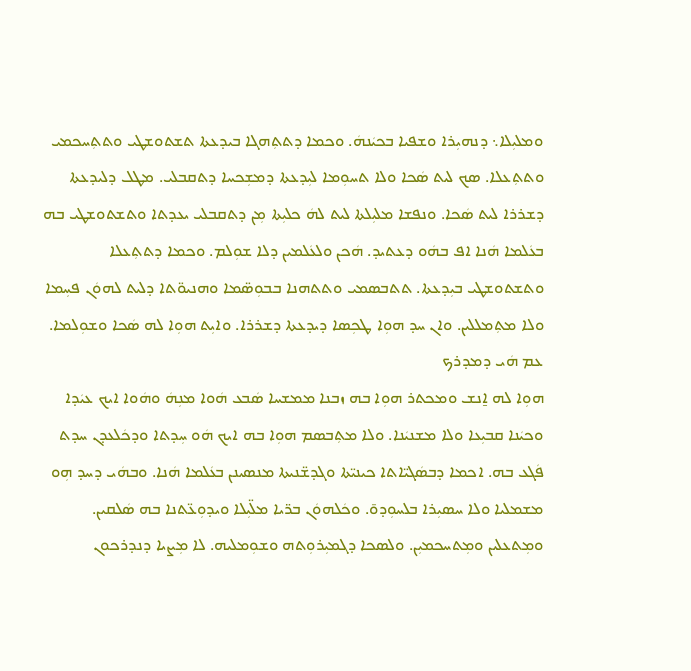ܘܡܠܝܼܠܐ܆ ܕܢܗܝܼܪܐ ܘܫܦܝܐ ܒܟܝܿܢܗܿ. ܘܟܡܐ ܕܬܬܼܗܓܐ ܒܝܕܥܬܐ ܬܫܬܘܫܛܝ ܘܬܬܼܚܟܡܝ ܘܬܬܼܥܠܐ. ܣܟ ܠܝܬ ܣܿܟܐ ܘܠܐ ܬܚܘܼܡܐ ܠܝܼܕܥܬܐ ܕܡܫܼܟܚܐ ܕܬܩܒܠܝ. ܡܛܠ ܕܠܝܕܥܬܐ ܕܫܪܪܐ ܠܝܬ ܣܿܟܐ. ܘܢܦܫܐ ܡܠܝܼܠܬܐ ܠܝܬ ܠܗܿ ܟܠܝܼܬܐ ܡܼܢ ܕܬܩܒܠܝ ܝܥܕܬܐ ܘܬܫܬܘܫܛܝ ܒܗ ܒܥܿܠܡܐ ܗܿܢܐ ܐܦ ܒܗܿܘ ܕܥܬܝܕ. ܗܿܟܢ ܘܠܥܿܠܡܝܢ ܕܠܐ ܫܘܼܠܡ. ܘܟܡܐ ܕܬܬܼܥܠܐ ܘܬܫܬܘܫܛܝ ܒܝܼܕܥܬܐ. ܬܬܒܣܡܝ ܘܬܬܗܢܐ ܒܒܘܼܣ̈ܡܐ ܘܗܢܝܘ̈ܬܐ ܕܠܝܬ ܠܗܘܿܢ ܦܚܼܡܐ ܘܠܐ ܡܬܼܡܠܠܝܢ. ܘܐܢ ܚܕ ܗܘܼܐ ܛܟܼܣܐ ܕܝܕܥܬܐ ܕܫܪܪܐ. ܘܐܝܼܬ ܗܘܼܐ ܠܗ ܣܿܟܐ ܘܫܘܼܠܡܐ. ܥܡ ܗܿܝ ܕܡܕܪܟ
ܗܘܼܐ ܠܗ ܐ̱ܢܫ ܘܡܟܬܪ ܗܘܼܐ ܒܗ ܙܒܢܐ ܡܡܫܚܐ ܣܿܒܥ ܗܿܘܐ ܡܢܼܗܿ ܘܗܿܘܐ ܐܝܟ ܥܝܿܕܐ ܘܟܝܿܢܐ ܩܒܝܼܥܐ ܘܠܐ ܡܫܢܝܿܢܐ. ܘܠܐ ܡܬܼܒܣܡ ܗܘܼܐ ܒܗ ܐܝܟ ܗܿܘ ܚܼܕܬܐ ܘܕܟܿܠܥܕܢ ܚܕܬ ܦܿܓܥ ܒܗ. ܐܟܡܐ ܕܒܣܿܓܝ̈ܐܬܐ ܟܝܢܝ̈ܬܐ ܘܓܕܫ̈ܢܝܬܐ ܡܢܣܝܢܢ ܒܥܿܠܡܐ ܗܿܢܐ. ܘܒܗܿܝ ܕܚܕ ܗܼܘ ܡܫܡܠܝܐ ܘܠܐ ܚܣܝܼܪܐ ܒܠܚܘܼܕܘ̄. ܘܟܿܠܗܘܿܢ ܒܪ̈ܝܐ ܡܠ̈ܝܼܠܐ ܘܝܕܘܼܥ̈ܬܢܐ ܒܗ ܣܿܠܩܝܢ. ܘܡܼܬܥܠܝܢ ܘܡܼܬܚܟܡܝܼܢ. ܘܠܣܟܐ ܕܓܡܝܼܪܘܼܬܗ ܘܫܘܼܡܠܝܗ. ܠܐ ܡܼܨܝܐ ܕܢܕܪܟܘܢ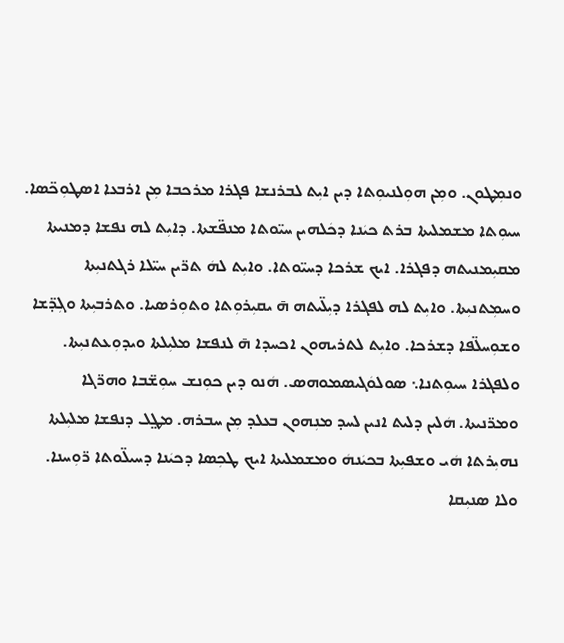ܘܢܡܼܛܘܢ. ܘܡܼܢ ܗܘܼܠܢܝܘܼܬܐ ܕܝܢ ܐܝܼܬ ܠܒܪܢܫܐ ܦܓܪܐ ܡܪܟܒܐ ܡܼܢ ܐܪܒܥܐ ܐܣܛܘܼܟ̈ܣܐ. ܚܝܘܼܬܐ ܡܫܡܠܝܬܐ ܒܪܬ ܟܝܿܢܐ ܕܟܿܠܗܝܢ ܚܝ̈ܘܬܐ ܡܢܦ̈ܫܬܐ. ܕܐܝܼܬ ܠܗ ܢܦܫܐ ܕܡܢܝܬܐ ܡܩܝܼܡܢܝܬܗ ܕܦܓܪܐ. ܐܝܟ ܫܪܟܐ ܕܚܝ̈ܘܬܐ. ܘܐܝܼܬ ܠܗܿ ܬܪ̈ܝܢ ܚܝ̈ܠܐ ܪܓܬܢܝܼܬܐ ܘܚܡܼܬܢܝܼܬܐ. ܘܐܝܼܬ ܠܗ ܠܦܓܪܐ ܕܝܼܠ̈ܝܬܗ ܗ̄ ܝܩܝܼܪܘܼܬܐ ܘܬܘܼܪܣܝܐ. ܘܬܪܒܝܼܬܐ ܘܓܼܕ̈ܫܐ ܘܫܘܼܚܠ̈ܦܐ ܕܫܪܟܐ. ܘܐܝܼܬ ܠܬܪܝܗܘܢ ܐܟܚܕܐ ܗ̄ ܠܢܦܫܐ ܡܠܝܼܠܬܐ ܘܝܕܘܼܥܬܢܝܼܬܐ. ܘܠܦܓܪܐ ܚܝܘܼܬܢܐ܆ ܣܘܠܘܿܓܝܣܡܘܗܣ. ܗܿܢܘ ܕܝܢ ܟܘܼܢܫ ܚܘܼܫ̈ܒܐ ܘܗܪ̈ܓܐ ܘܡܪ̈ܢܝܬܐ. ܗܿܠܝܢ ܕܠܝܬ ܐܢܝܢ ܠܚܕ ܡܢܼܗܘܢ ܒܥܠܕ ܡܼܢ ܚܒܪܗ. ܡܛ݀ܠ ܕܢܦܫܐ ܡܠܝܼܠܬܐ ܢܗܝܼܪܬܐ ܗܿܝ ܘܫܦܝܼܬܐ ܒܟܝܿܢܗܿ ܘܡܫܡܠܝܬܐ ܐܝܟ ܛܟܼܣܐ ܕܟܝܿܢܐ ܕܚܝܠ̈ܘܬܐ ܪ̈ܘܼܚܢܐ. ܘܠܐ ܣܢܝܼܩܐ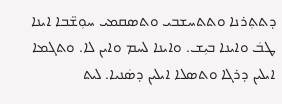ܕܬܬܼܪܢܐ ܘܬܬܚܫܒܝ ܘܬܣܩܡܝ ܚܘܼܫ̈ܒܐ ܐܝܢܐ ܛܒܿ ܘܐܝܢܐ ܒܝܼܫ. ܘܐܝܢܐ ܠܚܡ ܘܐܝܢ ܠܐ. ܘܬܓܡܐ ܐܝܠܝܢ ܕܪܓܐ ܘܬܣܠܐ ܐܝܠܝܢ ܕܣܿܢܝܐ. ܠܝܬ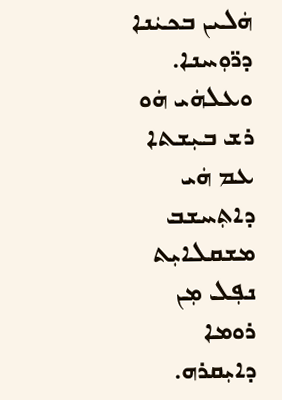ܗܿܠܝܢ ܒܟܝܿܢܐ ܕܪ̈ܘܼܚܢܐ. ܘܥܠܗܿܝ ܗܿܘ ܪܫ ܒܝܼܫܬܐ ܥܡ ܗܿܝ ܕܐܬܼܚܫܒ ܡܫܩܠܐܝܼܬ ܢܦܼܠ ܡܼܢ ܪܘܡܐ ܕܐܝܼܩܪܗ.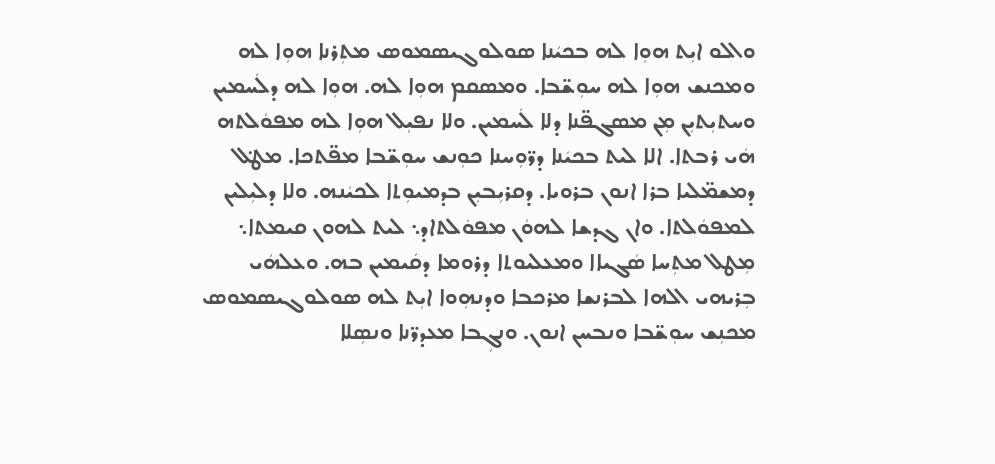ܘܐܠܘ ܐܝܼܬ ܗܘܼܐ ܠܗ ܒܟܝܿܢܐ ܣܘܠܘܓܝܣܡܘܣ ܡܬܼܪܢܐ ܗܘܼܐ ܠܗ ܘܡܟܢܫ ܗܘܼܐ ܠܗ ܚܘܼܫ̈ܒܐ. ܘܡܣܩܡ ܗܘܼܐ ܠܗ. ܗܘܼܐ ܠܗ ܕܠܿܚܡܝܢ ܘܚܬܝܼܬܝܼܢ ܡܼܢ ܡܣܓܦ̈ܢܐ ܕܠܐ ܠܿܚܡܝܢ. ܘܠܐ ܢܦܝܼܠ ܗܘܼܐ ܠܗ ܡܦܘܿܠܬܗ ܗܿܝ ܪܒܬܐ. ܐܠܐ ܠܝܬ ܒܟܝܿܢܐ ܕܪ̈ܘܼܚܢܐ ܟܘܼܢܫ ܚܘܼܫ̈ܒܐ ܡܦ̈ܬܟܐ. ܡܛ݀ܠ ܕܡܫܡ̈ܠܝܐ ܒܪܐ ܐܢܘܢ ܒܪܘܝܐ. ܕܩܪܝܼܒܝܼܢ ܒܕܡܝܘܼܬܐ ܠܟܝܿܢܗ. ܘܠܐ ܕܠܝܼܠܝܢ ܠܡܦܘܿܠܬܐ. ܘܐܢ ܓܕܫܐ ܠܗܘܿܢ ܡܦܘܿܠܬܐܕ܆ ܠܝܬ ܠܗܘܢ ܩܝܡܬܐ܆ ܡܼܛܠ ܡܬܼܚܐ ܣܿܓܝܐܐ ܘܡܥܠܝܘܬܐ ܕܪܘܡܐ ܕܩܿܝܡܝܢ ܒܗ. ܘܥܠܗܿܝ ܒܼܪܝܗܝ ܐܠܗܐ ܠܒܪܢܫܐ ܡܪܟܒܐ ܘܕܢܗܼܘܐ ܐܝܼܬ ܠܗ ܣܘܠܘܓܝܣܡܘܣ ܡܟܢܼܫ ܚܘܼܫ̈ܒܐ ܘܢܒܚܢ ܐܢܘܢ. ܘܢܓܼܒܐ ܡܥܕܪ̈ܢܐ ܘܢܣܼܠܐ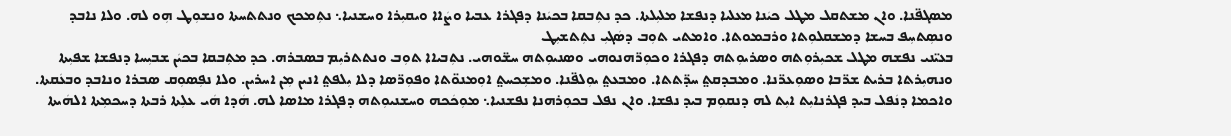ܡܣܓܦ̈ܢܐ. ܘܐܢ ܡܫܬܩܠ ܡܛܠ ܟܝܿܢܐ ܡܥܠܝܐ ܕܢܦܫܐ ܡܠܝܼܠܬܐ. ܟܕ ܢܬܼܒܩܐ ܒܟܝܿܢܐ ܕܦܓܪܐ ܥܒܝܐ ܘܨܿܐܐ ܘܝܩܝܼܪܐ ܘܚܫܢܝܐ܆ ܢܬܼܡܟܟ ܘܢܬܬܚܬܐ ܘܢܫܘܼܛ ܗܼܘ ܠܗ. ܘܠܐ ܢܐܒܕ ܘܢܣܼܬܚܼܦ ܒܚܫܐ ܕܡܫܩܠܘܼܬܐ ܘܪܒܡܘܬܐ. ܘܐܡܬܝ ܬܘܼܒ ܕܣܿܓܝܼ ܢܬܼܬܫܝܼܛ
ܒܥܝ̈ܢܝ ܢܦܫܗ ܡܛܠ ܫܟܝܼܪܘܼܬܗ ܘܣܪܝܘܼܬܗ ܕܦܓܪܐ ܘܟܘܼܪ̈ܗܢܘܗܝ ܘܣܢܝܘܼܬܗ ܚܫ̈ܘܗܝ. ܢܬܼܒܝܐܐ ܬܘܼܒ ܘܢܬܬܪܝܼܡ ܒܣܒܪܗ. ܟܕ ܡܬܼܒܩܐ ܒܟܝܿܢ ܫܒܝܼܚܐ ܕܢܦܫܐ ܫܦܝܼܬܐ ܘܢܗܝܼܪܬܐ ܒܪܝܬ ܫܪ̈ܒܐ ܘܣܘܼܥܪ̈ܢܐ. ܘܡܒܕܩܬ݀ ܚܕ̈ܬܬܐ. ܘܡܒܥܬ݀ ܝܘܼܠܦ̈ܢܐ. ܘܡܫܼܟܚܬ݀ ܐܘܼܡܢܘ̈ܬܐ ܘܦܘܼܪ̈ܣܐ ܕܠܐ ܝܼܠܦܬ݀ ܐܢܝܢ ܡܼܢ ܐܚܪܝܢ. ܘܠܐ ܢܦܼܣܘܼܩ ܣܒܪܐ ܘܢܐܒܕ ܘܒܥܿܩܬܐ. ܘܐܟܡܐ ܕܢܿܦܠ ܒܝܕ ܦܓܪܢܐܝܼܬ ܐܝܼܬ ܠܗ ܕܢܩܘܼܡ ܒܝܕ ܢܦܫܐ. ܘܐܢ ܢܦܠ ܒܟܘܼܪܗܢܐ ܢܦܫܢܝܐ܆ ܡܘܼܟܿܟܗ ܘܚܫܢܝܘܼܬܗ ܕܦܓܪܐ ܡܐܣܐ ܠܗ. ܗܿܕܐ ܗܿܝ ܥܠܼܬܐ ܪܒܬܐ ܕܚܟܡܼܬܐ ܐܠܗܿܝܬܐ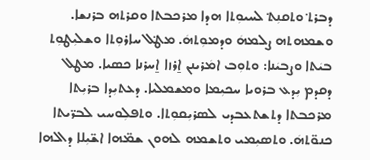ܕܒܪܬ݀ ܘܬܩܢܼܬ݀ ܠܚܝܘܼܬܐ ܗܕܐ ܡܪܟܒܬܐ ܘܩܪܬܗ ܒܪܢܫܐ. ܘܫܡܗܬܗ ܨܠܡܗܿ ܘܕܡܘܼܬܗܿ. ܡܛ݀ܠ ܚܐܪܘܼܬܐ ܘܫܠܝܼܛܘܼܬ ܒܝܿܬܐ ܘܨܒܝܿܢܐ: ܘܬܘܼܒ ܐܡܿܪܝܢܢ ܐ̱ܪܙܐ ܐ̱ܚܪܢܐ ܟܣܝܐ. ܡܛܠ ܕܩܕܡ ܝܼܕܥ ܒܪܘܝܐ ܚܟܝܼܡܐ ܘܡܫܡܠܝܐ. ܕܥܬܝܼܕܐ ܒܪܝܼܬܐ ܡܪܟܒܬܐ ܕܬܫܬܥܒܕܝ ܠܣܪܝܼܩܘܼܬܐ. ܘܬܦܠܼܘܚܝ ܠܒܪ̈ܝܬܐ ܟܢܘ̈ܬܗܿ. ܘܬܣܝܼܡܝ ܘܬܫܡܗ ܠܗܘܢ ܫܡ̈ܗܐ ܐܫ̈ܝܼܠܐ ܕܐܠܗܐ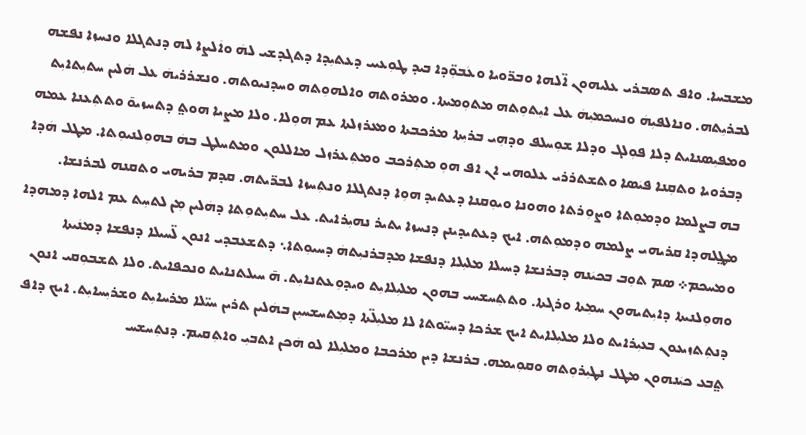ܡܫܒܚܐ. ܘܐܦ ܬܣܒܪܝ ܥܠܝܗܘܢ ܐ̈ܠܗܐ ܘܒܪ̈ܘܝܐ ܘܥܿܒܘܼ̈ܕܐ ܒܝܕ ܛܘܼܥܝܝ ܕܥܬܝܼܕܐ ܕܬܓܕܫܝ ܠܗܿ ܘܐܿܠܨܐ ܠܗ ܕܢܬܓܠܐ ܘܢܚܙܐ ܢܦܫܗ ܠܒܪܝܼܬܗ. ܘܢܐܠܦܝܼܗܿ ܘܢܚܟܡܝܼܗܿ ܥܠ ܐܝܼܬܘܼܬܗ ܡܬܘܼܡܝܬܐ. ܘܡܪܘܬܗ ܘܐܠܗܘܼܬܗ ܘܚܕܢܝܘܬܗ. ܘܢܫܪܪܝܗܿ ܥܠ ܗܿܠܝܢ ܚܬܝܼܬܐܝܼܬ ܘܡܦܝܼܣܢܐܝܬ ܕܠܐ ܦܘܼܠܓ ܘܕܠܐ ܫܘܼܚܠܦ ܘܕܗܼܝ ܒܪܝܼܬܐ ܡܪܟܒܬܐ ܘܡܥܪܙܠܬܐ ܥܡ ܗܘܼܠܐ. ܘܠܐ ܡܨܝܐ ܗܘܬ݀ ܕܬܚܙܝܘ̄ ܘܬܬܼܥܢܐ ܥܡܗ ܕܒܪܘܝܐ ܘܬܩܼܢܐ ܦܝܿܣܐ ܘܬܫܬܪܪܝ ܥܠܘܗܝ ܐܢ ܐܦ ܗܘܼ ܡܬܼܪܟܒ ܘܡܬܼܥܪܙܠ ܡܐܠܠܘܢ ܘܡܬܚܠܛ ܒܗܿ ܒܗܘܼܠܢܝܘܼܬܐ. ܡܛܠ ܗܿܕܐ ܒܗ ܒܨܠܡܐ ܘܕܡܘܼܬܐ ܘܨܘܼܪܬܐ ܘܗܘܢܐ ܘܝܘܼܩܢܐ ܕܥܬܝܕ ܗܘܼܐ ܕܢܬܓܠܐ ܘܢܬܼܚܙܐ ܠܒܪ̈ܝܬܗ. ܩܕܡ ܒܪܝܗܝ ܘܬܩܢܗ ܠܒܪܢܫܐ. ܡܛ݀ܠܗܕܐ ܩܪܝܗܝ ܨܠܡܗ ܘܕܡܘܼܬܗ. ܐܝܟ ܕܥܬܝܕܝܢܢ ܕܢܚܙܐ ܝܬܝܪ ܢܗܝܼܪܐܝܬ. ܥܠ ܚܬܝܼܬܘܼܬܐ ܕܗܿܠܝܢ ܡܼܢ ܠܬܚܼܬ ܥܡ ܐܠܗܐ ܕܡܗܕܐ ܘܡܚܟܡ܀ ܣܡ ܬܘܼܒ ܒܟܝܿܢܗ ܕܒܪܢܫܐ ܕܚܝܠܐ ܡܠܝܼܠܐ ܕܢܦܫܐ ܡܕܒܪܢܝܼܬܗܿ ܕܚܝܘܼܬܐ܆ ܕܬܫܥܒܕܝ ܐܢܘܢ ܠ̈ܚܝܠܐ ܕܢܦܫܐ ܕܡܢܿܝܬܐ ܘܗܘܼܠܢܝܬܐ ܕܐܝܼܬܝܗܘܢ ܚܡܼܬܐ ܘܪܓܬܐ. ܘܬܬܼܚܫܚܝ ܒܗܘܢ ܡܠܝܼܠܐܝܼܬ ܘܝܕܘܼܥܬܢܐܝܼܬ. ܗ̄ ܚܝܠܬܢܐܝܬ ܘܢܟܦܐܝܬ. ܘܠܐ ܬܫܒܘܼܩܝ ܐܢܘܢ ܕܢܬܼܬܙܝܥܘܢ ܒܥܝܼܪܐܝܬ ܘܠܐ ܡܠܝܼܠܐܝܬ ܐܝܟ ܫܪܟܐ ܕܚܝ̈ܘܬܐ ܠܐ ܡܠܝܼܠ̈ܬܐ ܕܡܼܬܚܫܚܝܼܢ ܒܗܿܠܝܢ ܬܪܝܢ ܚܝ̈ܠܐ ܡܪܚܐܝܼܬ ܘܫܪܝܼܚܐܝܼܬ. ܐܝܟ ܕܐܦ ܬ݀ܒܥ ܟܝܿܢܗܘܢ ܡܛܠ ܢܛܝܼܪܘܼܬܗ ܘܩܘܼܝܡܗ. ܒܪܢܫܐ ܕܝܢ ܡܪܟܒܐ ܘܡܠܝܼܠܐ ܠܘ ܗܿܟܢ ܐܬܒܝܼ ܘܐܬܼܩܝܡ. ܕܢܬܼܚܫܚ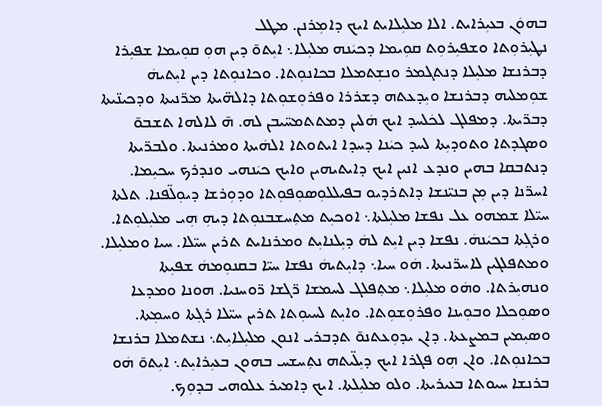ܒܗܘܿܢ ܒܥܝܼܪܐܝܬ. ܐܠܐ ܡܠܝܼܠܐܝܬ ܐܝܟ ܕܐܡܼܪܢܢ. ܡܛܠ
ܢܛܝܼܪܘܼܬܐ ܘܫܦܝܼܪܘܼܬ ܩܘܼܝܡܐ ܕܟܝܿܢܗ ܡܠܝܼܠܐ܆ ܐܝܼܬܘ̄ ܕܝܢ ܗܘܼ ܩܘܼܝܡܐ ܫܦܝܼܪܐ ܕܒܪܢܫܐ ܡܠܝܼܠܐ ܕܢܬܓܡܪ ܘܢܫܼܬܡܠܐ ܒܟܐܢܘܼܬܐ. ܘܟܐܢܘܼܬܐ ܕܝܢ ܐܝܼܬܝܗܿ ܫܘܼܡܠܝܗ ܕܒܪܢܫܐ ܘܝܼܕܥܬܗ ܕܫܪܪܐ ܘܦܪܘܼܫܘܼܬܐ ܕܐܠܗ̈ܝܬܐ ܡܪ̈ܢܝܬܐ ܘܕܟܝܢ̈ܝܬܐ ܕܒܪ̈ܝܬܐ. ܕܡܦܠܓ ܠܟܿܠܚܕ ܐܝܟ ܗܿܠܝܢ ܕܡܬܬܡܚ̈ܝܒܢ ܠܗ. ܗ̄ ܠܐܠܗܐ ܬܫܒܘ̄ ܘܣܓܕܬܐ ܘܬܘܕܝܼܬܐ ܠܚܕ ܟܝܿܢܐ ܕܚܕܐ ܐܝܬܘܬܐ ܐܠܗܿܝܬܐ ܘܡܪܢܝܬܐ. ܘܠܒܪ̈ܝܬܐ ܕܢܬܒܩܐ ܒܗܝܢ ܘܢܕܥ ܐܢܝܢ ܐܝܟ ܕܐܝܬܝܗܝܢ ܘܐܝܟ ܟܝܿܢܗܝ ܘܢܕܪܟ ܚܟܝܼܡܐ. ܐܚܪ̈ܢܐ ܕܝܢ ܡܼܢ ܒܢܝ̈ܢܫܐ ܕܐܬܪܕܝܘ ܒܦܝܠܠܘܼܣܘܼܦܘܼܬܐ ܘܕܘܼܪܫܐ ܕܝܘܼܠ̈ܦܢܐ. ܬܠܬܐ ܚܝ̈ܠܐ ܫܡܗܘ ܥܠ ܢܦܫܐ ܡܠܝܼܠܬܐ܆ ܐܘܟܝܼܬ ܡܬܼܚܫܒܢܘܼܬܐ ܕܝܗܼ ܗܼܝ ܡܠܝܼܠܘܼܬܐ. ܘܪܓܼܬܐ ܒܟܝܿܢܗܿ. ܢܦܫܐ ܕܝܢ ܐܝܼܬ ܠܗܿ ܕܝܼܠܢܐܝܼܬ ܘܡܪܢܐܝܬ ܬܪܝܢ ܚܝ̈ܠܐ. ܚܝܐ ܘܡܠܝܼܠܐ. ܘܡܬܦܠܓܝܢ ܠܐܚܪ̈ܢܝܬܐ. ܗܿܘ ܚܝܐ܆ ܕܐܝܼܬܝܗܿ ܢܦܫܐ ܚܝ̈ܐ ܒܩܢܘܼܡܗܿ ܫܦܝܼܬܐ ܘܢܗܝܼܪܬܐ. ܘܗܿܘ ܡܠܝܼܠܐ܆ ܡܬܼܦܠܓ ܠܚܡܫܐ ܪ̈ܓܫܐ ܪ̈ܘܚܢܝܐ. ܗܘܢܐ ܘܡܕܥܐ ܘܣܘܼܟܠܐ ܘܒܘܼܝܢܐ ܘܦܪܘܼܫܘܼܬܐ. ܘܐܝܼܬ ܠܚܝܘܼܬܐ ܬܪܝܢ ܚܝ̈ܠܐ ܪܓܼܬܐ ܘܚܡܼܬܐ. ܘܣܝܼܡܝܢ ܒܡܨܥܬܐ. ܕܐܢ ܝܕܘܼܥܬܢܘ̄ ܬܕܒܪܝ ܐܢܘܢ ܡܠܝܼܠܐܝܼܬ܆ ܢܫܬܡܠܐ ܒܪܢܫܐ ܒܟܐܢܘܼܬܐ. ܘܐܢ ܗܼܘ ܦܓܪܐ ܐܝܟ ܕܝܼܠ̈ܝܬܗ ܢܬܼܚܫܚ ܒܗܘܢ ܒܥܝܼܪܐܝܼܬ܆ ܐܝܼܬܘ̄ ܗܿܘ ܒܪܢܫܐ ܚܝܘܬܐ ܒܥܝܪܝܬܐ. ܘܠܘ ܡܠܝܼܠܬܐ. ܐܝܟ ܕܐܡܝܪ ܥܠܘܗܝ ܒܕܘܼܟ.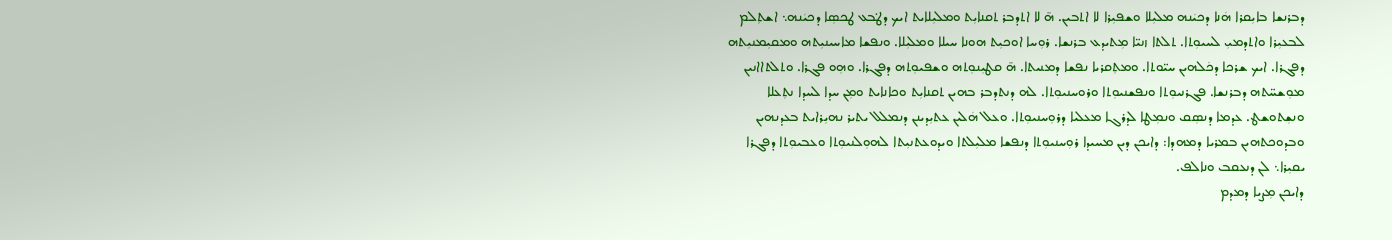ܕܒܪܢܫܐ ܒܐܝܼܩܪܐ ܗܿܢܐ ܕܟܝܿܢܗ ܡܠܝܼܠܐ ܘܫܦܝܼܪܐ ܠܐ ܐܬܒܝܢ. ܗ̄ ܠܐ ܐܬܕܒܪ ܬܩܢܐܝܼܬ ܘܡܠܝܼܠܐܝܬ ܐܝܟ ܕܛ݀ܒܥ ܛܟܣܼܐ ܕܟܝܿܢܗ܆ ܐܫܬܼܠܡ ܠܒܥܝܼܪܐ ܘܐܬܕܡܝܼ ܠܚܝܘܼܬܐ. ܬܠܬܐ ܙܢܝ̈ܐ ܡܼܬܝܕܥ ܒܪܢܫܐ. ܪܘܼܚܐ ܐܘܟܝܼܬ ܗܘܢܐ ܚܝܠܐ ܘܡܠܝܼܠܐ. ܘܢܦܫܐ ܡܐܚܝܢܝܼܬܗ ܘܡܩܝܼܡܢܝܼܬܗ ܕܦܓܪܐ. ܐܝܟ ܫܪܟܐ ܕܟܿܠܗܝܢ ܚܝ̈ܘܬܐ. ܘܡܬܼܩܪܝܐ ܢܦܫܐ ܕܡܢܝܬܐ. ܗ̄ ܩܛܝܼܢܘܼܬܗ ܘܫܦܝܘܼܬܗ ܕܦܓܪܐ. ܘܗܼܘ ܦܓܪܐ. ܘܬܠܬܐܐܢܝܢ ܡܘܼܫܚ̈ܬܗ ܕܒܪܢܫܐ. ܦܓܪܢܝܘܼܬܐ ܘܢܦܫܢܝܘܼܬܐ ܘܪܘܚܢܝܘܼܬܐ. ܠܗ ܕܢܬܕܒܪ ܒܗܝܢ ܬܩܢܐܝܼܬ ܘܟܐܢܐܝܬ ܘܡܼܢ ܚܕܐ ܠܚܕܐ ܢܬܼܥܠܐ ܘܢܫܼܬܘܫܛ. ܥܕܡܐ ܕܢܣܼܩ ܘܢܡܼܛܐ ܠܕܪܓܐ ܡܥܠܝܐ ܕܪܘܼܚܢܝܘܼܬܐ. ܘܥܠ ܗܿܠܝܢ ܥܬܝܼܕܝܢܢ ܕܢܡܠܠ ܝܬܝܪ ܢܗܝܼܪܐܝܬ ܒܥܕܢܗܝܢ ܘܒܕܘܟܬܗܝܢ ܒܡܪܝܐ ܕܡܗܕܐ: ܕܐܝܟܢ ܕܝܢ ܡܚܝܕܐ ܪܘܼܚܢܝܘܼܬܐ ܕܢܦܫܐ ܡܠܝܼܠܬܐ ܘܝܕܘܥܬܢܝܼܬܐ ܠܗܘܼܠܢܝܘܼܬܐ ܘܥܒܝܘܼܬܐ ܕܦܓܪܐ ܝܩܝܼܪܐ܆ ܠܢ ܕܢܥܩܒ ܘܢܐܠܦ.
ܕܐܝܟܢ ܡܼܨܝܐ ܕܡܕܡ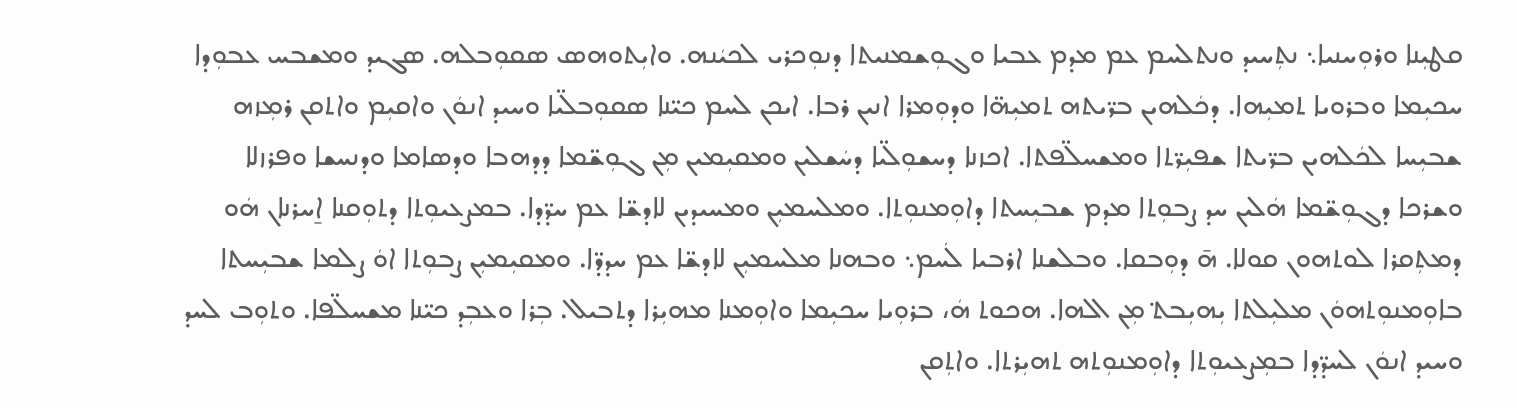ܩܛܝܼܢܐ ܘܪܘܼܚܢܝܐ܆ ܢܬܼܚܝܕ ܘܢܬܠܚܡ ܥܡ ܡܕܡ ܥܒܝܐ ܘܓܘܼܫܡܢܝܬܐ ܕܢܘܼܟܪܝ ܠܟܝܿܢܗ. ܘܐܝܼܬܘܗܣ ܣܩܘܼܒܠܗ. ܣܓܝܕ ܘܡܫܒܚ ܥܒܘܼܕܐ ܚܟܝܼܡܐ ܘܒܪܘܝܐ ܬܡܝܼܗܐ. ܕܟܿܠܗܝܢ ܒܪ̈ܝܬܗ ܬܡܝܼܗ̈ܐ ܘܕܘܼܡܪܐ ܐܢܝܢ ܪܒܐ. ܐܝܟܢ ܠܚܡ ܟܝ̈ܢܐ ܣܩܘܼܒܠ̈ܝܐ ܘܚܝܕ ܐܢܘܿܢ ܘܐܩܝܼܡ ܘܐܬܩܢ ܪܡܼܙܗ ܫܒܝܼܚܐ ܠܟܿܠܗܝܢ ܒܪ̈ܝܬܐ ܫܦܝܼܪ̈ܬܐ ܘܡܫܚܠ̈ܦܬܐ. ܐܟܙܢܐ ܕܚܫܘܼܠ̈ܝܐ ܕܚܿܫܠܝܢ ܘܡܩܝܼܡܝܢ ܡܼܢ ܓܘܼܫ̈ܡܐ ܕܕܗܒܐ ܘܕܣܐܡܐ ܘܕܢܚܫܐ ܘܦܪܙܠܐ ܘܫܪܟܐ ܕܓܘܼܫ̈ܡܐ ܗܿܠܝܢ ܚܕ ܨܒܘܼܬܐ ܡܕܡ ܫܒܝܼܚܬܐ ܕܐܘܼܡܢܘܼܬܐ. ܘܡܠܚܡܝܼܢ ܘܡܚܝܕܝܢ ܠܐܕܫ̈ܐ ܥܡ ܚܕ̈ܕܐ. ܒܡܨܥܝܘܼܬܐ ܕܬܘܼܩܢܐ ܐ̱ܚܪܢܐܢ ܗܿܘ ܕܡܬܼܩܪܐ ܠܘܬܗܘܢ ܩܘܠܐ. ܗ̄ ܕܘܼܒܩܐ. ܘܒܠܫܢܐ ܐܪܒܝܐ ܠܿܚܡ܆ ܘܒܗܢܐ ܡܠܚܡܝܼܢ ܠܐܕܫ̈ܐ ܥܡ ܚܕܕ̈ܐ. ܘܡܩܝܼܡܝܼܢ ܨܒܘܼܬܐ ܐܘܿ ܨܠܡܐ ܫܒܝܼܚܬܐ ܒܐܘܼܡܢܘܼܬܗܘܿܢ ܡܠܝܼܠܬܐ ܝܼܗܝܼܒܬ݀ ܡܼܢ ܐܠܗܐ. ܗܟܘܬ ܗܿ، ܒܪܘܼܝܐ ܚܟܝܼܡܐ ܘܐܘܼܡܢܐ ܡܗܝܼܪܐ ܕܬܒܝܠ. ܒܼܪܐ ܘܥܒܼܕ ܟܝ̈ܢܐ ܡܫܚܠ̈ܦܐ. ܘܬܘܼܒ ܠܚܕ ܘܚܝܕ ܐܢܘܿܢ ܠܚܕ̈ܕܐ ܒܡܼܨܥܝܘܼܬܐ ܕܐܘܼܡܢܘܼܬܗ ܬܗܝܼܪܬܐ. ܘܐܬܼܩܢ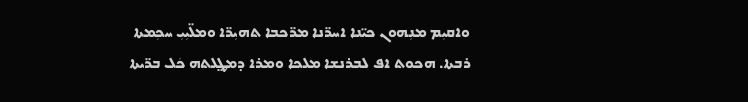ܘܐܩܝܼܡ ܡܢܼܗܘܢ ܟܝ̈ܢܐ ܐܚܪ̈ܢܐ ܡܪ̈ܟܒܐ ܬܗܝܼܪ̈ܐ ܘܡܠ̈ܝܼܝܼ ܚܟܼܡܬܐ ܪܒܬܐ. ܗܟܘܬ ܐܦ ܠܒܪܢܫܐ ܡܠܟܐ ܘܡܪܐ ܕܡܛ݀ܠܬܗ ܟܿܠ ܒܪ̈ܝܬܐ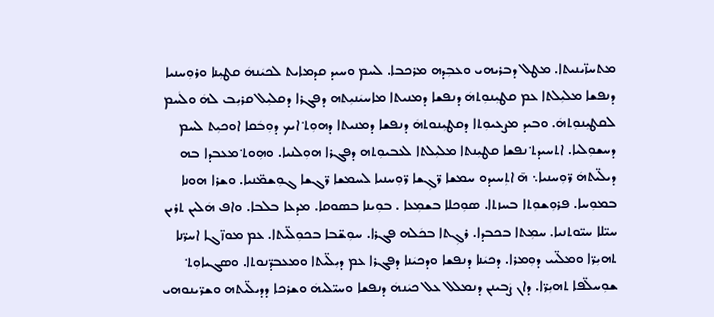ܡܬܚܙ̈ܝܢܝܬܐ. ܡܛܠ ܕܒܪܝܗܝ ܘܥܒܼܕܗ ܡܪܟܒܐ. ܠܚܡ ܘܚܝܕ ܩܕܡܐܝܬ ܠܟܝܿܢܗܿ ܩܛܝܼܢܐ ܘܪܘܼܚܢܝܐ ܕܢܦܫܐ ܡܠܝܼܠܬܐ ܥܡ ܩܛܝܼܢܘܼܬܗܿ ܕܢܦܫܐ ܕܡܢܝܬܐ ܡܐܚܝܿܢܝܼܬܗ ܕܦܓܪܐ ܕܩܠܝܼܠ ܩܪܝܼܒ ܠܗܿ ܘܠܿܚܡ ܠܩܛܝܼܢܘܼܬܗܿ. ܘܒܝܕ ܡܨܥܝܘܼܬܐ ܕܩܛܝܼܢܘܬܗܿ ܕܢܦܫܐ ܕܡܢܝܬܐ ܕܗܘܼܬ݀ ܐܝܟ ܕܘܼܒܿܩܐ ܐܘܟܝܼܬ ܠܚܡ ܕܚܫܘܼܠܝܐ. ܐܬܚܝܕܬ݀ ܢܦܫܐ ܩܛܝܼܢܬܐ ܡܠܝܼܠܬܐ ܠܥܒܝܘܼܬܗ ܕܦܓܪܐ ܗܘܼܠܢܝܐ. ܘܗܼܘܬ݀ ܡܥܒܕܐ ܒܗ ܕܝܠ̈ܝܬܗܿ ܪ̈ܘܼܚܢܝܐ܆ ܗ̄ ܐܬܼܚܝܕܘ ܚܡܫܐ ܪ̈ܓܼܫܐ ܪ̈ܘܼܚܢܝܐ ܠܚܡܫܐ ܪ̈ܓܫܐ ܓܘܼܫܡ̈ܢܝܐ. ܘܫܪܐ ܗܘܢܐ ܒܡܘܼܚܐ. ܦܪܘܼܫܘܼܬܐ ܒܚܙܬܐ. ܣܘܼܟܠܐ ܒܫܡܼܥܐ . ܒܘܼܝܢܐ ܒܣܘܩܐ. ܡܕܥܐ ܒܠܒܐ. ܘܐܦ ܗܿܠܝܢ ܬܪܝܢ ܚܝ̈ܠܐ ܚܝ̈ܘܬܢܝܐ. ܚܡܼܬܐ ܒܟܒܕܐ. ܪܓܼܬܐ ܒܟܿܠܗ ܦܓܪܐ. ܚܘܼܫ̈ܒܐ ܒܟܘܼܠ̈ܝܬܐ. ܥܡ ܡܘܙ̈ܓܐ ܐܚܪ̈ܢܐ ܬܗܝܼܪ̈ܐ ܘܡܠ̈ܝܝ ܕܘܼܡܪܐ. ܕܟܝܿܢܐ ܕܢܦܫܐ ܘܕܟܝܿܢܐ ܕܦܓܪܐ ܥܡ ܕܝܼܠ̈ܝܬܐ ܘܡܥܒܕ̈ܢܘܬܐ. ܘܣܓܝܐܘܼܬ݀ ܫܘܼܚܠ̈ܦܐ ܬܗܝܼܪ̈ܐ. ܕܐܢ ܨܿܒܝܢܢ ܕܢܡܠܠ ܥܠ ܟܝܿܢܗܿ ܕܢܦܫܐ ܘܚܝ̈ܠܝܗܿ ܘܫܪܟܐ ܕܕܝܠ̈ܝܬܗ ܘܫܪ̈ܝܢܘܗܝ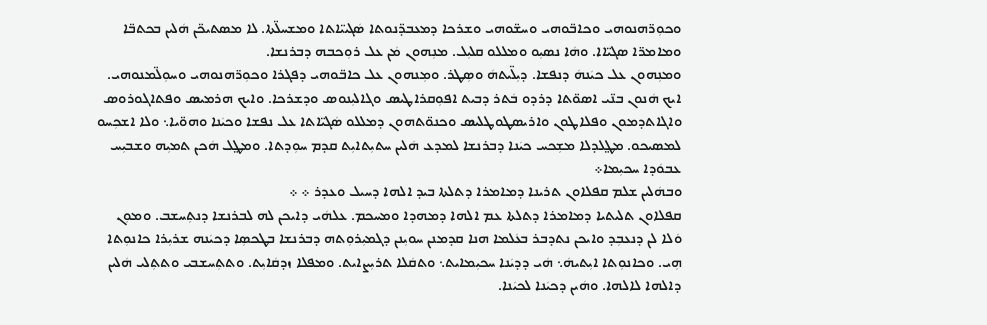ܘܟܘܼܪ̈ܗܢܘܗܝ ܘܟܐܒ̈ܘܗܝ ܘܚܫ̈ܘܗܝ ܘܫܪܟܐ ܕܡܥܒܕ̈ܢܘܬܐ ܣܿܓܝܝ̈ܐܬܐ ܘܡܫܚܠ̈ܬܐ. ܠܐ ܡܣܬܝܟ̈ܢ ܗܿܠܝܢ ܒܟܬܒ̈ܐ ܘܡܐܡܪ̈ܐ ܣܓܝ̈ܐܐ. ܘܗܿܐ ܢܣܝܼܘ ܘܡܠܠܘ ܩܠܝܼܠ. ܡܢܼܗܘܢ ܡܿܢ ܥܠ ܪܘܼܟܒܗ ܕܒܪܢܫܐ.
ܘܡܢܼܗܘܢ ܥܠ ܟܝܿܢܗܿ ܕܢܦܫܐ. ܕܝܼܠ̈ܝܬܗܿ ܘܣܼܛܪ. ܘܡܼܢܗܘܢ ܥܠ ܟܐܒ̈ܘܗܝ ܕܦܓܪܐ ܘܟܘܼܪ̈ܗܢܘܗܝ ܘܚܘܼܠ̈ܡܢܘܗܝ. ܐܝܟ ܗܿܢܘܢ ܒܢ̈ܝ ܐܣܘ̈ܬܐ ܕܪܕܘ ܒܿܬܪ ܕܒܝܬ ܐܦܘܼܩܪܐܛܝܣ ܘܓܐܠܝܼܢܘܣ ܘܕܫܪܟܐ. ܘܐܝܟ ܗܪܡܝܣ ܘܦܬܐܓܘܪܘܣ ܘܐܓܐܬܕܡܘܢ ܘܦܠܐܛܘܢ ܘܐܪܝܣܛܘܛܠܝܣ ܘܟܢܘ̈ܬܗܘܢ ܕܡܠܠܘ ܣܿܓܝ̈ܐܬܐ ܥܠ ܢܦܫܐ ܘܟܝܿܢܐ ܘܗܘ̈ܝܐ܆ ܘܠܐ ܐܫܟܼܚܘ ܠܡܣܝܟܘ. ܡܛ݀ܠܕܠܐ ܡܫܼܟܚ ܟܝܿܢܐ ܕܒܪܢܫܐ ܠܡܕܥ ܗܿܠܝܢ ܚܬܝܼܬܐܝܼܬ ܩܕܡ ܚܘܼܕܬܐ. ܘܡܛ݀ܠ ܗܿܟܢ ܬܡܝܼܗ ܘܫܒܝܼܚ ܥܒܘܿܕܐ ܚܟܝܼܡܐ܀
ܘܒܗܿܠܝܢ ܫܠܡ ܩܦܠܐܘܢ ܬܪܝܢܐ ܕܡܐܡܪܐ ܕܬܠܬܐ ܒܝܕ ܐܠܗܐ ܕܚܝܠ ܘܥܕܪ ܀ ܀
ܩܦܠܐܘܢ ܬܠܝܬܝܐ ܕܡܐܡܪܐ ܕܬܠܬܐ ܥܡ ܐܠܗܐ ܕܡܗܕܐ ܘܡܚܟܡ. ܥܠܗܿܝ ܕܐܝܟܢ ܠܗ ܠܒܪܢܫܐ ܕܢܬܼܚܫܒ. ܘܡܘܼܢ ܘܿܠܐ ܠܢ ܕܢܥܒܼܕ ܘܐܝܟܢ ܢܬܕܒܪ ܒܥܿܠܡܐ ܗܢܐ ܩܕܡܢܢ ܚܘܝܼܢܢ ܕܓܡܝܼܪܘܼܬܗ ܕܒܪܢܫܐ ܒܛܟܣܼܐ ܕܟܝܿܢܗ ܫܪܝܼܪܐ ܟܐܢܘܼܬܐ ܗܼܝ. ܘܟܐܢܘܼܬܐ ܐܝܼܬܝܗܿ܆ ܗܿܝ ܕܕܝܿܢܐ ܚܟܝܼܡܐܝܬ܆ ܘܬܩܿܠܐ ܬܪܝܼܨܐܝܬ. ܘܡܦܠܐ ܙܕܩܿܐܝܼܬ. ܘܬܬܼܚܫܒܝ ܘܬܬܼܠܝ ܗܿܠܝܢ ܕܐܠܗܐ ܠܐܠܗܐ. ܘܗܿܝܢ ܕܟܝܿܢܐ ܠܟܝܿܢܐ.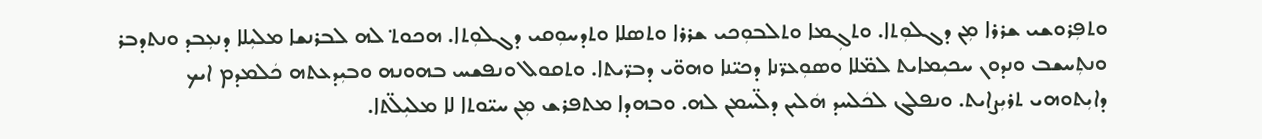ܘܬܦܼܪܘܫܝ ܫܪܪܐ ܡܼܢ ܕܓܠܘܼܬܐ. ܘܬܓܼܡܐ ܘܬܠܒܘܼܟܝ ܫܪܪܐ ܘܬܣܠܐ ܘܬܕܚܘܼܩܝ ܕܓܠܘܼܬܐ. ܗܟܘܬ݀ ܠܗ ܠܒܪܢܫܐ ܡܠܝܼܠܐ ܕܢܥܼܒܕ ܘܢܬܕܒܪ ܘܢܬܼܚܫܒ ܘܢܕܘܢ ܚܟܝܼܡܐܝܬ ܠܡ̈ܠܐ ܘܣܘܼܥܪ̈ܢܐ ܕܟܝ̈ܢܐ ܘܗܘ̈ܝ ܕܒܪ̈ܝܬܐ. ܘܬܩܘܠ ܘܢܦܫܚ ܒܗܘܢܗ ܘܒܝܼܕܥܬܗ ܟܿܠܡܕܡ ܐܝܟ ܕܐܝܼܬܘܗܝ ܬܪܝܼܨܐܝܬ. ܘܢܦܠܓ ܠܟܿܠܚܕ ܗܿܠܝܢ ܕܠ̈ܚܡܢ ܠܗ. ܘܒܗܕܐ ܡܬܦܪܫ ܡܼܢ ܚܝ̈ܘܬܐ ܠܐ ܡܠܝܼܠ̈ܬܐ.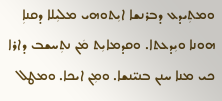ܘܡܬܼܝܕܥ ܕܒܪܢܫܐ ܐܝܼܬܘܗܝ ܡܠܝܼܠܐ ܕܩܢܐܼ ܗܘܢܐ ܘܝܼܕܥܬܐ. ܘܩܕܡܐܝܼܬ ܡܿܢ ܢܬܼܚܫܒ ܕܐܪܐ ܟܝ ܡܢܐ ܚܢܢ ܒܢܝ̈ܢܫܐ. ܘܡܼܢ ܐܝܟܐ. ܘܡܛܠ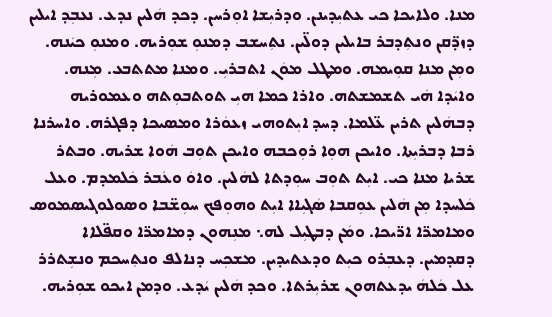ܡܢܐ. ܘܠܐܝܟܐ ܟܝ ܥܬܝܼܕܝܢܢ. ܘܕܪܝܼܫܐ ܐܘܼܪܚܢ. ܕܟܕ ܗܿܠܝܢ ܢܕܥ. ܢܥܒܼܕ ܐܝܠܝܢ ܕܙܕ̈ܩܢ ܘܢܬܼܕܒܪ ܒܐܝܠܝܢ ܕܘܠ̈ܝܢ. ܢܬܼܚܫܒ ܕܡܢܘܼ ܫܘܼܪܝܗ. ܘܡܢܘܼ ܟܝܿܢܗ. ܘܡܼܢ ܡܢܐ ܩܘܼܝܡܗ. ܘܡܛܠ ܡܘܿܢ ܐܬܒܪܝܼ. ܘܡܢܐ ܡܬܬܒܥ. ܡܼܢܗ. ܘܐܝܿܕܐ ܗܿܝ ܬܫܡܫܬܗ. ܘܐܪܐ ܟܡܐ ܗܝܼ ܬܘܬܒܘܼܬܗ ܘܥܡܘܪܝܗ ܕܒܗܿܠܝܢ ܬܪܝܢ ܥ̈ܠܡܐ. ܕܚܕ ܐܝܼܬܘܗܝ ܙܥܘܿܪܐ ܘܡܣܝܟܐ ܕܦܓܪܗ. ܘܐܚܪܢܐ ܪܒܐ ܕܒܪܝܼܬܐ. ܘܐܝܟܢ ܗܘܼܐ ܪܘܼܟܒܗ ܘܐܝܟܢ ܬܘܼܒ ܗܿܘܐ ܫܪܝܗ. ܘܒܬܪ ܫܪܝܐ ܡܢܐ ܟܝ. ܐܝܼܬ ܬܘܼܒ ܚܘܼܕܬܐ ܠܗܿܠܝܢ. ܘܐܘܿ ܘܥܿܒܪ ܟܿܠܡܕܡ. ܘܥܠ ܟܿܠܚܕܐ ܡܼܢ ܗܿܠܝܢ ܥܘܼܩܒܐ ܣܿܓܝܼܐܐ ܐܝܼܬ ܘܗܘܼܦܟ ܚܘܼܫ̈ܒܐ ܘܣܘܠܘܓܝܣܡܘܣ ܘܡܐܡܪ̈ܐ ܐܪ̈ܝܟܐ. ܘܡܿܢ ܕܒܛܝܼܠ ܠܗ܆ ܡܢܼܗܘܢ ܕܡܐܡܪ̈ܐ ܘܩܦ̈ܠܐܐ ܕܩܕܡܝܢ. ܕܥܒܼܪܘ ܟܝܼܬ ܘܕܥܬܝܕܝܢ. ܡܫܟܼܚ ܕܢܐܠܦ ܘܢܬܼܚܟܡ ܘܢܫܼܬܪܪ ܥܠ ܟܿܠܗܿ ܝܕܥܬܗܘܢ ܫܪܝܼܪܬܐ. ܘܟܕ ܗܿܠܝܢ ܝܿܕܥ. ܘܕܡܢ ܐܝܟܘ ܫܘܼܪܝܗ.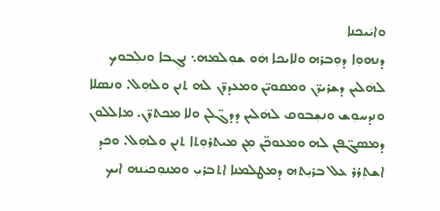ܘܐܝܿܝܟܢܐ
ܕܢܗܘܼܐ ܕܘܼܒܪܗ ܘܠܐܝܟܐ ܗܿܘ ܫܘܼܠܡܗ܆ ܢܓܼܒܐ ܘܢܠܼܒܘܟ ܠܗܿܠܝܢ ܕܫܪܝܪ̈ܢ ܘܡܩܘܝ̈ܢ ܘܡܥܕܪ̈ܢ ܠܗ ܬܢܢ ܘܠܗܼܠ. ܘܢܣܠܐ ܘܢܕܚܘܼܫ ܘܢܫܼܒܘܩ ܠܗܿܠܝܢ ܕܕܓ̈ܠܢ ܘܠܐ ܡܟܬܪ̈ܢ. ܡܐܠܠܘܢ ܕܡܣܓ̈ܦܢ ܠܗ ܘܡܥܘܟ̈ܢ ܡܼܢ ܡܝܬܪܘܼܬܐ ܬܢܢ ܘܠܗܼܠ. ܘܟܕ ܐܫܬܼܪܪ ܥܠ ܒܪܝܼܬܗ ܕܡܛܠܡܢܐ ܐܬܒܪܝܼ ܘܡܢܘܼܟܝܿܢܗ ܐܝܟ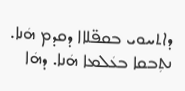ܕܐܬܚܘܝ ܒܩܦ̈ܠܐܐ ܕܩܕܡ ܗܿܢܐ. ܢܬܼܒܩܐ ܒܥܿܠܡܐ ܗܿܢܐ. ܕܗܿܐ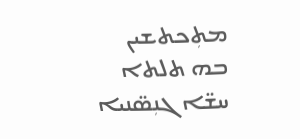ܡܬܼܟܬܫܝܢ ܒܗ ܬܠܬܐ ܚܫ̈ܐ ܓܢܼܣ̈ܢܝܐ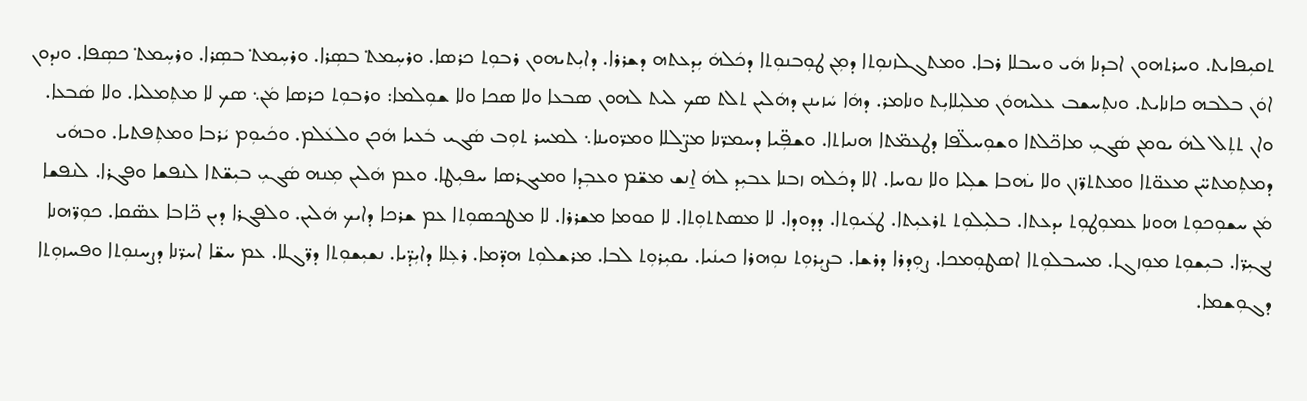ܬܩܝܼܦܐܝܬ. ܘܚܪܬܗܘܢ ܐܒܕܢܐ ܗܿܝ ܘܚܒܠܐ ܪܒܐ. ܘܡܬܓܠܙܢܘܼܬܐ ܕܡܼܢ ܛܘܼܒܢܘܼܬܐ ܕܟܿܠܗܿ ܝܼܕܥܬܗ ܕܫܪܪܐ. ܕܐܝܼܬܝܗܘܢ ܪܒܘܼܬ ܟܪܣܐ. ܘܪܚܼܡܬ݀ ܒܣܼܪܐ. ܘܪܚܼܡܬ݀ ܒܣܼܪܐ. ܘܪܚܼܡܬ݀ ܟܣܼܦܐ. ܘܢܕܘܢ ܐܘܿܢ ܒܠܒܗ ܟܐܢܐܝܬ. ܘܢܬܼܚܫܒ ܥܠܝܗܘܿܢ ܡܠܝܼܠܐܝܼܬ ܘܢܐܡܪ. ܕܗܿܐ ܚܿܙܝܢܢ ܕܗܿܠܝܢ ܬܠܬ ܣܟ ܠܝܬ ܠܗܘܢ ܣܒܥܐ ܘܠܐ ܣܟܐ ܘܠܐ ܫܘܼܠܡܐ: ܘܪܒܘܼܬ ܟܪܣܐ ܡܿܢ܆ ܣܟ ܠܐ ܡܬܼܡܠܝܐ. ܘܠܐ ܣܿܒܥܐ. ܘܐܢ ܬܬܼܠ ܠܗܿ ܝܘܡܢ ܣܿܓܝܼ ܡܐܟ̈ܠܬܐ ܘܫܘܼܚܠ̈ܦܐ ܕܛܥܡ̈ܬܐ ܗܢܝܐܬܐ. ܘܫܦܼ̈ܝܐ ܕܚܡܪ̈ܢܐ ܡܨ̈ܠܠܐ ܘܡܪ̈ܘܝܢܐ܆ ܠܡܚܪ ܬܘܼܒ ܣܿܓܝ ܒܿܥܝܐ ܗܿܟܢ ܘܠܥܿܠܡ. ܘܟܿܝܘܼܡ ܝܿܪܒܐ ܘܡܬܼܦܬܝܐ. ܘܒܗܿܝ ܕܡܬܼܡܬܚ̈ܢ ܡܥܘ̈ܬܐ ܘܡܬܬܪ̈ܙܢ ܘܠܐ ܝ݁ܗܒܐ ܫܠܼܝܐ ܘܠܐ ܢܘܚܐ. ܐܠܐ ܕܟܿܠܗ ܙܒܢܐ ܥܒܝܼܕ ܠܗܿ ܐ̱ܢܫ ܡܫ̈ܡ ܘܥܒܼܕܐ ܘܡܝܓܪܣܐ ܚܦܝܼܛܐ. ܘܥܡ ܗܿܠܝܢ ܡܼܢܗ ܣܿܓܝܼ ܒܝܼܫ̈ܬܐ ܠܢܦܫܐ ܘܦܓܪܐ. ܠܢܦܫܐ ܡܿܢ ܚܫܘܼܟܘܼܬ ܗܘܢܐ ܥܡܘܼܛܘܼܬ ܝܕܥܬܐ. ܒܠܝܼܠܘܼܬ ܬܪܥܝܼܬܐ. ܛܥܿܝܘܼܬܐ. ܕܕܘܕܐ. ܠܐ ܡܣܬܬܘܼܬܐ. ܠܐ ܩܘܡܐ ܡܫܪܪܐ. ܠܐ ܡܛܟܣܘܼܬܐ ܥܡ ܫܪܟܐ ܕܐܝܟ ܗܿܠܝܢ. ܘܠܦܓܪܐ ܕܝܢ ܟ̈ܐܒܐ ܥܣ̈ܩܐ. ܟܘܼܪ̈ܗܢܐ ܢܓܝܼܪ̈ܐ. ܒܝܼܫܘܼܬ ܡܘܼܙܓܐ. ܡܚܒܠܘܼܬܐ ܐܣܛܘܼܡܟܐ. ܨܘܼܕܪܐ ܕܪܫܐ. ܒܨܝܼܪܘܼܬ ܢܘܼܗܪܐ ܟܝܢܿܝܐ. ܝܩܝܼܪܘܼܬ ܠܒܐ. ܡܪܫܠܘܼܬ ܗܕ̈ܡܐ. ܪܥܼܠܐ ܕܐܝܼܕ̈ܝܐ. ܢܫܝܼܫܘܼܬܐ ܕܪ̈ܓܠܐ. ܥܡ ܚܫ̈ܐ ܐܚܪ̈ܢܐ ܕܨܚܢܘܼܬܐ ܘܦܚܙܘܼܬܐ ܕܓܘܼܫܡܐ.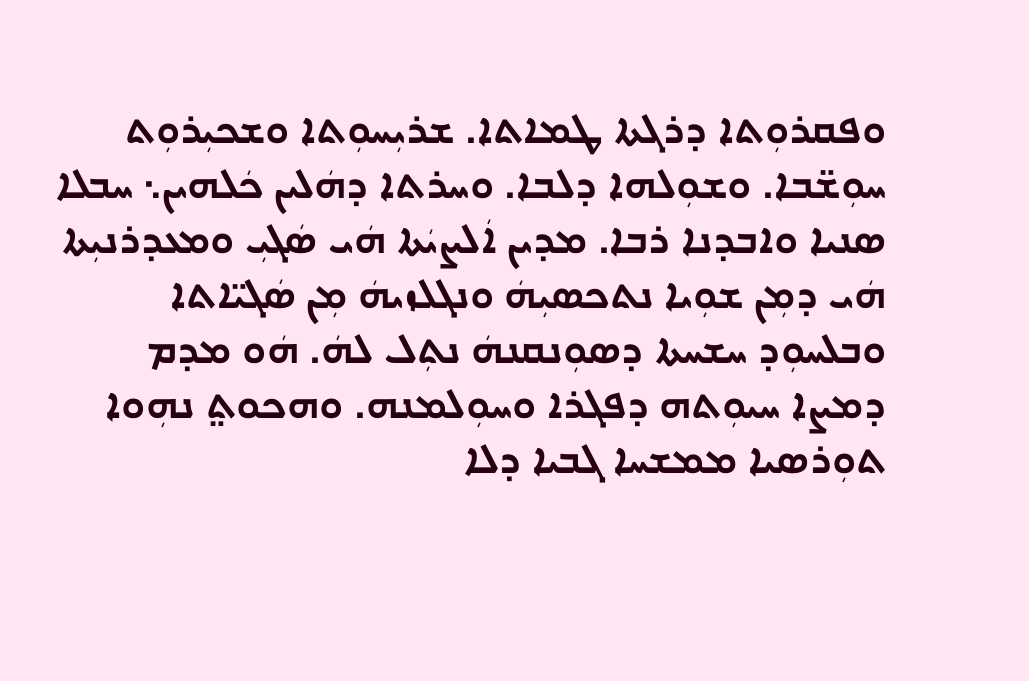ܘܦܩܪܘܼܬܐ ܕܪܓܬܐ ܛܡܐܬܐ. ܫܪܝܼܚܘܼܬܐ ܘܫܟܝܼܪܘܼܬ ܚܘܼܫ̈ܒܐ. ܘܫܘܼܠܗܐ ܕܠܒܐ. ܘܚܪܬܐ ܕܗܿܠܝܢ ܟܿܠܗܝܢ܆ ܚܒܠܐ ܣܢܝܐ ܘܐܒܕܢܐ ܪܒܐ. ܡܕܝܢ ܐܿܠܨܝܿܬܐ ܗܿܝ ܣܿܓܝܼ ܘܡܥܕܪܢܝܼܬܐ ܗܿܝ ܕܡܼܢ ܫܘܼܝܐ ܢܬܟܣܝܼܗܿ ܘܢܓܠܙܝܗܿ ܡܼܢ ܣܿܓܝ̈ܐܬܐ ܘܒܠܚܘܼܕ ܚܫܚܬܐ ܕܣܘܼܢܩܢܗܿ ܢܬܼܠ ܠܗܿ. ܗܿܘ ܡܕܡ ܕܡܨܐ ܚܝܘܼܬܗ ܕܦܓܪܐ ܘܚܘܼܠܡܢܗ. ܘܗܟܘܬ݀ ܢܗܼܘܐ ܬܘܼܪܣܝܐ ܡܡܫܚܐ ܓܒܝܐ ܕܠܐ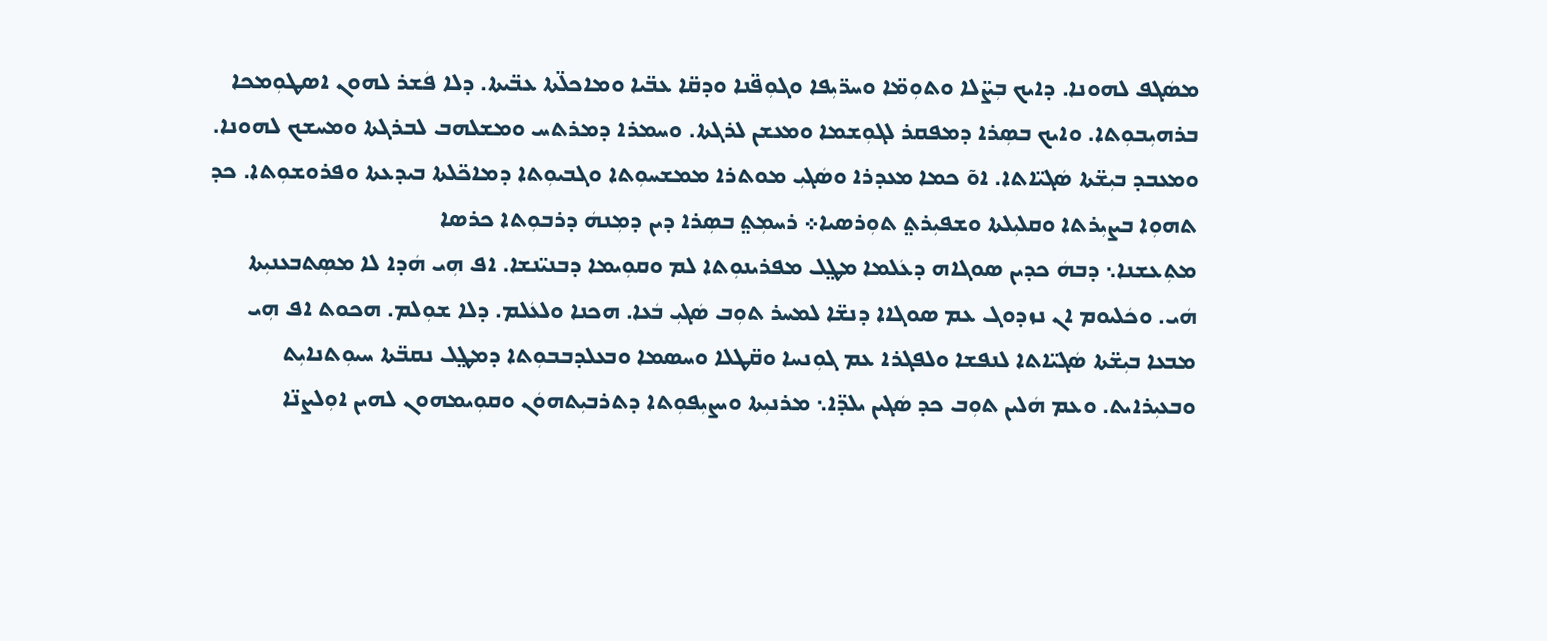ܡܣܿܓܦ ܠܗܘܢܐ. ܕܐܝܟ ܒܼܨ̈ܠܐ ܘܬܘܼܡ̈ܐ ܘܚܪ̈ܝܼܦܐ ܘܓܘܼܦ̈ܢܐ ܘܕܩ̈ܐ ܥܒ̈ܝܐ ܘܡܐܟܠ̈ܬܐ ܥܒ̈ܝܬܐ. ܕܠܐ ܦܿܫܪ ܠܗܘܢ ܐܣܛܘܼܡܟܐ ܒܪܗܝܼܒܘܼܬܐ. ܘܐܝܟ ܒܣܼܪܐ ܕܡܦܩܪ ܠܓܘܼܫܡܐ ܘܡܥܫܢ ܠܪܓܬܐ. ܘܚܡܪܐ ܕܡܪܬܚ ܘܡܫܠܗܒ ܠܒܪܓܬܐ ܘܡܚܫܟ ܠܗܘܢܐ. ܘܡܥܒܕ ܒܝܼܫ̈ܬܐ ܣܿܓܝ̈ܐܬܐ. ܐܘ̃ ܟܡܐ ܡܥܕܪܐ ܘܣܿܓܝܼ ܡܘܬܪܐ ܡܡܫܚܘܼܬܐ ܘܓܒܝܘܼܬܐ ܕܡܐܟ̈ܠܬܐ ܒܝܕܥܬܐ ܘܦܪܘܫܘܼܬܐ. ܟܕ ܬܗܘܼܐ ܒܨܝܼܪܬܐ ܘܩܠܝܼܠܬܐ ܘܫܦܝܼܪܬ݀ ܬܘܼܪܣܝܐ܀ ܪܚܡܼܬ݀ ܒܣܼܪܐ ܕܝܢ ܕܡܼܢܗܿ ܕܪܒܘܼܬܐ ܟܪܣܐ
ܡܬܼܥܫܢܐ܆ ܕܒܗܿ ܟܕܝܢ ܣܘܓܐܗ ܕܥܿܠܡܐ ܡܛ݀ܠ ܡܦܪܝܢܘܼܬܐ ܠܡ ܘܩܘܼܝܡܐ ܕܒܢܝ̈ܢܫܐ. ܐܦ ܗܼܝ ܗܿܕܐ ܠܐ ܡܣܼܬܒܥܢܝܼܬܐ ܗܿܝ. ܘܟܿܠܝܘܡ ܐܢ ܢܙܕܘܓ ܥܡ ܣܘܓܐܐ ܕܢܫ̈ܐ ܠܡܚܪ ܬܘܼܒ ܣܿܓܝܼ ܒܿܥܐ. ܗܟܢܐ ܘܠܥܿܠܡ. ܕܠܐ ܫܘܼܠܡ. ܗܟܘܬ ܐܦ ܗܼܝ ܡܒܥܐ ܒܝܼܫ̈ܬܐ ܣܿܓܝ̈ܐܬܐ ܠܢܦܫܐ ܘܠܦܓܪܐ ܥܡ ܓܘܼܢܚܐ ܘܩ̈ܛܠܐ ܘܚܣܡܐ ܘܒܥܠܕܒܒܘܼܬܐ ܕܡܛ݀ܠ ܢܩܒ̈ܬܐ ܚܝܘܼܬܢܐܝܼܬ ܘܒܥܝܼܪܐܝܬ. ܘܥܡ ܗܿܠܝܢ ܬܘܼܒ ܟܕ ܣܿܓܝܢ ܝܠܕ̈ܐ܆ ܡܪܢܝܼܬܐ ܘܝܨܝܼܦܘܼܬܐ ܕܬܪܒܝܼܬܗܘܿܢ ܘܩܘܼܝܡܗܘܢ ܠܗܝܢ ܐܘܼܠܨܢ̈ܐ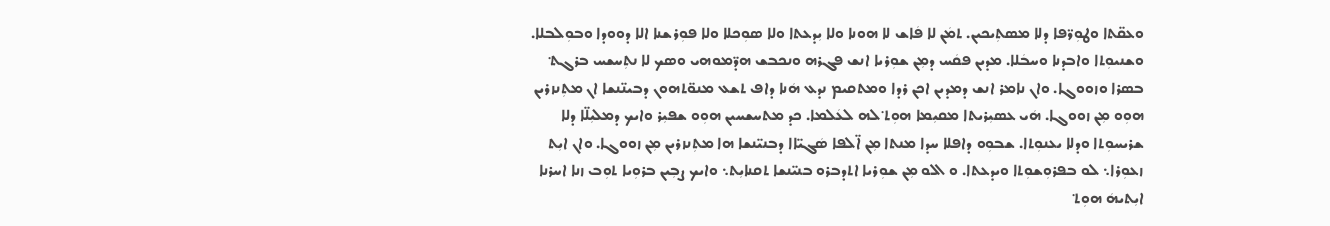ܘܥܩ̈ܬܐ ܘܛܘܼܪ̈ܦܐ ܕܠܐ ܡܣܬܼܝܟܝܢ. ܬܡܿܢ ܠܐ ܦܿܐܫ ܠܐ ܗܘܢܐ ܘܠܐ ܝܼܕܥܬܐ ܘܠܐ ܣܘܼܟܠܐ ܘܠܐ ܦܘܼܪܫܢܐ ܐܠܐ ܕܘܘܕܐ ܘܒܘܼܠܒܠܐ. ܘܫܢܝܘܼܬܐ ܘܐܒܕܢܐ ܘܚܒܿܠܐ. ܡܕܝܢ ܦܩܿܚ ܕܡܼܢ ܫܘܼܪܝܐ ܐܢܫ ܦܓܪܗ ܘܢܟܒܫ ܗܕ̈ܡܘܗܝ ܘܣܟ ܠܐ ܢܬܼܚܫܚ ܒܪܓܬ݀ ܒܣܪܐ ܘܙܘܘܓܐ. ܘܐܢ ܢܐܡܪ ܐܢܫ ܕܡܕܝܢ ܐܟܢ ܪܕܐ ܘܡܬܩܝܡ ܢܕܥ ܗܿܢܐ ܕܐܦ ܬܫܥ ܡܢܘ̈ܬܗܘܢ ܕܒܝܢ̈ܢܫܐ ܐܢ ܡܬܼܢܙܪܝܢ ܗܘܼܘ ܡܼܢ ܙܘܘܓܐ. ܗܿܝ ܥܣܝܼܪܝܬܐ ܡܩܝܼܡܐ ܗܘܼܬ݀ ܠܗ ܠܥܿܠܡܐ. ܟܕ ܡܬܚܫܚܝܢ ܗܘܼܘ ܫܦܝܼܪ ܘܐܝܟ ܕܡܠܝܼܠ̈ܐ ܕܠܐ ܫܪܝܚܘܼܬܐ ܘܕܠܐ ܝܥܢܘܼܬܐ. ܫܒܘܼܘ ܕܐܦܠܐ ܚܕܐ ܡܢܬܐ ܡܼܢ ܐ̈ܠܦܐ ܣܿܓܝ̈ܐܐ ܕܒܢܝ̈ܢܫܐ ܗܐ ܡܬܼܢܙܪܝܢ ܡܼܢ ܙܘܘܓܐ. ܘܐܢ ܐܝܼܬ ܙܥܘܼܪܐ܆ ܠܘ ܒܦܪܘܼܫܘܼܬܐ ܘܝܕܥܬܐ. ܘ ܐܠܘ ܡܼܢ ܫܘܼܪܝܐ ܐܬܕܒܪܘ ܒܢܝ̈ܢܫܐ ܬܩܢܐܝܼܬ܆ ܘܐܝܟ ܨܒܼܝܢ ܒܪܘܼܝܐ ܬܘܼܒ ܙܢܐ ܐܚܪܢܐ ܐܝܼܬܝܗܿ ܗܘܼܬ݀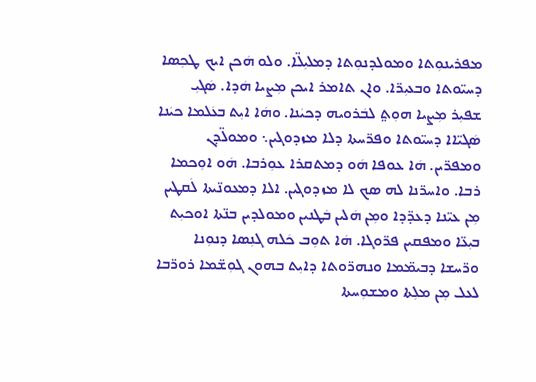ܡܦܪܝܢܘܼܬܐ ܘܡܘܠܕܢܘܼܬܐ ܕܡܠܝܼܠ̈ܐ. ܘܠܘ ܗܿܟܢ ܐܝܟ ܛܟܼܣܐ ܕܚܝ̈ܘܬܐ ܘܒܥܝܼܪ̈ܐ. ܘܐܢ ܬܐܡܪ ܐܝܟܢ ܡܼܨܝܐ ܗܿܕܐ. ܣܿܓܝܼ ܫܦܝܼܪ ܡܼܨܝܐ ܗܘܼܬ݀ ܠܒܿܪܘܝܗ ܕܟܝܿܢܐ. ܘܗܿܐ ܐܝܼܬ ܒܥܿܠܡܐ ܟܝܿܢܐ ܣܿܓܝ̈ܐܐ ܕܚܝ̈ܘܬܐ ܘܦܪ̈ܚܬܐ ܕܠܐ ܡܙܕܘܓܝܢ܆ ܘܡܘܠ̈ܕܢ ܘܡܦܪ̈ܝܢ. ܗܿܐ ܥܘܦܐ ܗܿܘ ܕܡܬܩܪܐ ܥܘܼܪܒܐ. ܗܿܘ ܐܘܼܟܡܐ ܪܒܐ. ܘܐܚܪ̈ܢܐ ܠܗ ܣܟ ܠܐ ܡܙܕܘܓܝܢ. ܐܠܐ ܕܡܥܘܢ̈ܝܬܐ ܠܿܩܛܝܢ ܡܼܢ ܥܝ̈ܢܐ ܕܥܕ̈ܕܐ ܘܡܼܢ ܗܿܠܝܢ ܒܿܛܢܝܢ ܘܡܘܠܕܝܢ ܒܢ̈ܬܐ ܐܘܟܝܼܬ ܒܝܼܥ̈ܐ ܘܡܦܩܝܢ ܦܪ̈ܘܓܐ. ܗܿܐ ܬܘܼܒ ܟܿܠܗ ܓܢܼܣܐ ܕܢܘܼܢܐ ܘܪ̈ܚܫܐ ܕܒܝܡ̈ܡܐ ܘܢܗܪ̈ܘܬܐ ܕܐܝܼܬ ܒܗܘܢ ܓܘܼܫ̈ܡܐ ܪܘܪ̈ܒܐ ܠܥܠ ܡܼܢ ܡܠܼܬܐ ܘܡܫܘܼܚܬܐ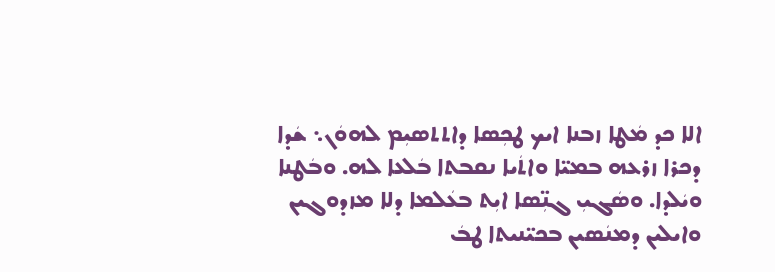ܐܠܐ ܟܕ ܡܿܛܐ ܙܒܢܐ ܐܝܟ ܛܟܼܣܐ ܕܐܬܬܣܝܼܡ ܠܗܘܿܢ܆ ܫܿܕܐ ܕܟܪܐ ܙܪܥܗ ܒܡܝ̈ܐ ܘܐܬܿܝܐ ܢܩܒܬܐ ܒܿܠܥܐ ܠܗ. ܘܒܿܛܢܐ ܘܝܿܠܕܐ. ܘܣܿܓܝܼ ܓܢܼ̈ܣܐ ܐܝܼܬ ܒܥܿܠܡܐ ܕܠܐ ܡܙܕܘܓܝܢ ܘܐܝܠܝܢ ܕܡܢܿܣܝܢ ܒܟܝ̈ܢܝܬܐ ܛܒܿ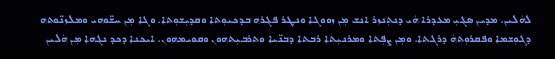ܠܗܿܠܝܢ. ܡܕܝܢ ܣܓܝܼ ܡܥܕܪܐ ܗܿܝ ܕܢܬܼܢܙܪ ܐܢܫ ܡܼܢ ܙܘܘܓܐ ܘܢܛܪ ܦܓܪܗ ܒܕܟܝܘܼܬܐ ܘܩܕܝܼܫܘܼܬܐ. ܘܓܐ ܡܼܢ ܚܫ̈ܘܗܝ ܘܡܠܙܢ̈ܘܬܗ ܕܓܘܼܫܡܐ ܘܦܩܪܘܼܬܗܿ ܕܪܓܬܐ. ܘܡܼܢ ܨܦܼܬܐ ܘܡܪܢܝܼܬܐ ܪܒܬܐ ܕܒܢ̈ܝܐ ܘܬܪܒܝܼܬܗܘܢ ܘܩܘܝܡܗܘܢ. ܐܝܟܢܐ ܕܟܕ ܢܓܗܐ ܡܼܢ ܗܿܠܝܢ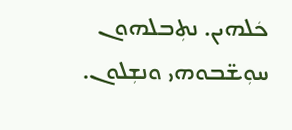ܟܿܠܗܝܢ. ܢܬܼܒܠܗܘܢ ܚܘܼܫ̈ܒܘܗܝ ܘܢܫܼܠܘܢ.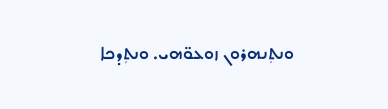ܘܢܬܼܢܗܪܘܢ ܙܘܥܘ̈ܗܝ. ܘܢܬܼܕܟܐ